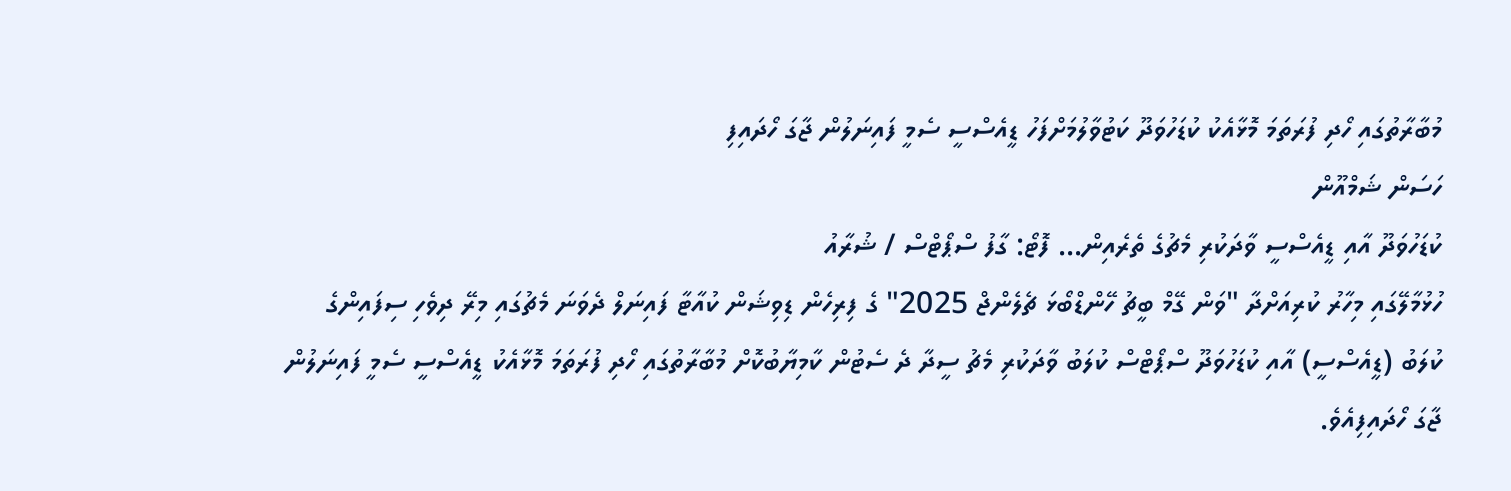މުބާރާތުގައި ހޯދި ފުރަތަމަ މޮޅާއެކު ކުޑަހުވަދޫ ކަޓުވާލުމަށްފަހު ޑީއެސްސީ ސެމީ ފައިނަލުން ޖާގަ ހޯދައިފި
ހަސަން ޝަމްއޫން
ކުޑަހުވަދޫ އާއި ޑީއެސްސީ ވާދަކުރި މެޗުގެ ތެރެއިން... ފޮޓޯ: ގާފު ސްޕޯޓްސް / ޝުރާއު
ހުޅުމާލޭގައި މިހާރު ކުރިއަށްދާ "ވަން ގޭމް ބީޗު ހޭންޑްބޯޅަ ޗެލެންޖް 2025" ގެ ފިރިހެން ޑިވިޝަން ކުއާޓާ ފައިނަލް ދެވަނަ މެޗުގައި މިރޭ ދިވެހި ސިފައިންގެ ކުލަބު (ޑީއެސްސީ) އާއި ކުޑަހުވަދޫ ސްޕޯޓްސް ކުލަބު ވާދަކުރި މެޗު ސީދާ ދެ ސެޓުން ކާމިޔާބުކޮށް މުބާރާތުގައި ހޯދި ފުރަތަމަ މޮޅާއެކު ޑީއެސްސީ ސެމީ ފައިނަލުން ޖާގަ ހޯދައިފިއެވެ.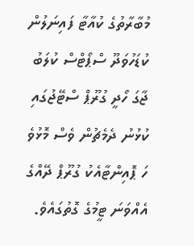މުބާރާތުގެ ކުއާޓާ ފައިނަލުން ކުޑަހުވަދޫ ސްޕޯޓްސް ކުލަބު ޖާގަ ހޯދީ ގުރޫޕް ސްޓޭޖުގައި ކުޅުނު ދެމެޗުން ވެސް މޮޅުވެ ހަ ޕޮއިންޓާއެކު ގުރޫޕް ދޭއްގެ އެއްވަނަ ޓީމުގެ ގޮތުގައެވެ.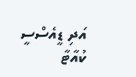އަދި ޑީއެސްސީ ކުއާޓާ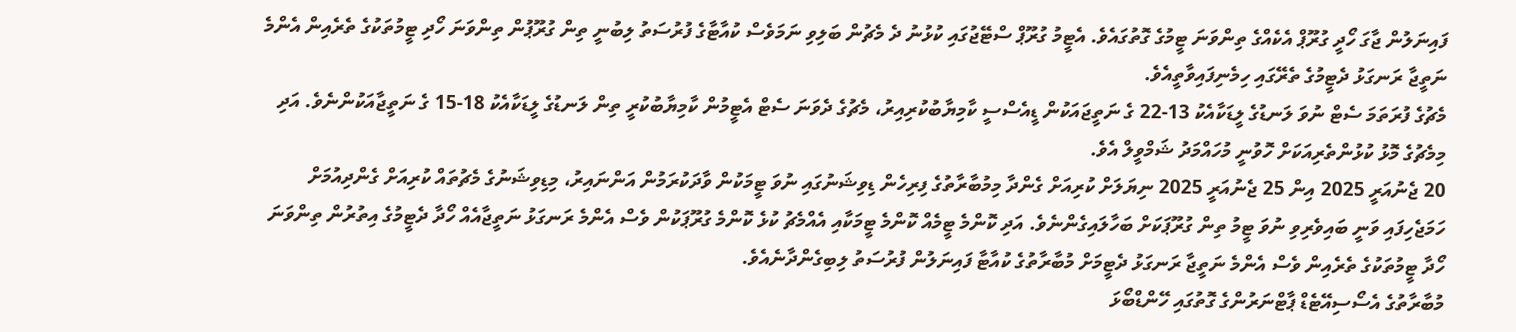ފައިނަލުން ޖާގަ ހޯދީ ގުރޫޕް އެކެއްގެ ތިންވަނަ ޓީމުގެ ގޮތުގައެވެ. އެޓީމު ގުރޫޕް ސްޓޭޖުގައި ކުޅުނު ދެ މެޗުން ބަލިވި ނަމަވެސް ކުއާޓާގެ ފުރުސަތު ލިބުނީ ތިން ގުރޫޕުން ތިންވަނަ ހޯދި ޓީމުތަކުގެ ތެރެއިން އެންމެ ނަތީޖާ ރަނގަޅު ދެޓީމުގެ ތެރޭގައި ހިމެނިފައިވާތީއެވެ.
މެޗުގެ ފުރަތަމަ ސެޓް ނުވަ ލަނޑުގެ ލީޑަކާއެކު 13-22 ގެ ނަތީޖައަކުން ޑީއެސްސީ ކާމިޔާބުކުރިއިރު، މެޗުގެ ދެވަނަ ސެޓް އެޓީމުން ކާމިޔާބުކުރީ ތިން ލަނޑުގެ ލީޑަކާއެކު 18-15 ގެ ނަތީޖާއަކުންނެވެ. އަދި މިމެޗުގެ މޮޅު ކުޅުންތެރިއަކަށް ހޮވުނީ މުހައްމަދު ޝަމްވީލް އެވެ.
20 ޖެނުއަރީ 2025 އިން 25 ޖެނުއަރީ 2025 ނިޔަލަށް ކުރިއަށް ގެންދާ މިމުބާރާތުގެ ފިރިހެން ޑިވިޝަނުގައި ނުވަ ޓީމަކުން ވާދަކުރަމުން އަންނައިރު، މިޑިވިޝަނުގެ މެޗުތައް ކުރިއަށް ގެންދިއުމަށް ހަމަޖެހިފައި ވަނީ ބައިވެރިވި ނުވަ ޓީމު ތިން ގުރޫޕަކަށް ބަހާލައިގެންނެވެ. އަދި ކޮންމެ ޓީމެއް ކޮންމެ ޓީމަކާއި އެއްމެޗު ކުޅެ ކޮންމެ ގުރޫޕަކުން ވެސް އެންމެ ރަނގަޅު ނަތީޖާއެއް ހޯދާ ދެޓީމުގެ އިތުރުން ތިންވަނަ ހޯދާ ޓީމުތަކުގެ ތެރެއިން ވެސް އެންމެ ނަތީޖާ ރަނގަޅު ދެޓީމަށް މުބާރާތުގެ ކުއާޓާ ފައިނަލުން ފުރުސަތު ލިބިގެންދާނެއެވެ.
މުބާރާތުގެ އެސޯސިއޭޓެޑް ޕާޓްނަރުންގެ ގޮތުގައި ހޭންޑްބޯޅަ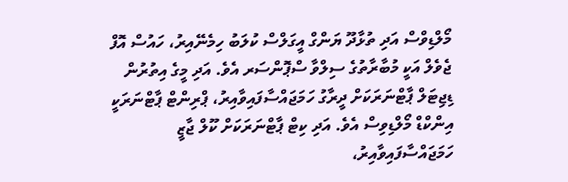މޯލްޑިވްސް އަދި ތުޅާދޫ ޔަންގް އީގަލްސް ކުލަބު ހިމެނޭއިރު، ހައުސް އޮފް ޖެވެލް އަކީ މުބާރާތުގެ ސިލްވާ ސްޕޮންސަރ އެވެ. އަދި މީގެ އިތުރުން ޑިޖިޓަލް ޕާޓްނަރަކަށް ދީރާގު ހަމަޖައްސާފައިވާއިރު، ޕްރިންޓް ޕާޓްނަރަކީ އިންކްޑް މޯލްޑިވިސް އެވެ. އަދި ކިޓް ޕާޓްނަރަކަށް ކޫލް ޖާޒީ ހަމަޖައްސާފައިވާއިރު،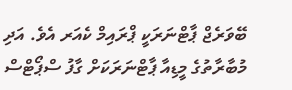ބޭވަރެޖް ޕާޓްނަރަކީ ޕްރައިމް ކެއަރ އެވެ. އަދި މުބާރާތުގެ މީޑިއާ ޕާޓްނަރަކަށް ގާފު ސްޕޯޓްސް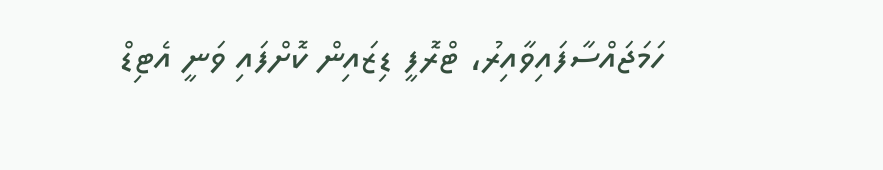ހަމަޖައްސާފައިވާއިރު، ޓްރޮފީ ޑިޒައިން ކޮށްފައި ވަނީ އެޓިޑް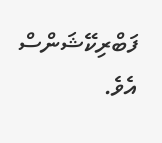ފަބްރިކޭޝަންސް އެވެ.